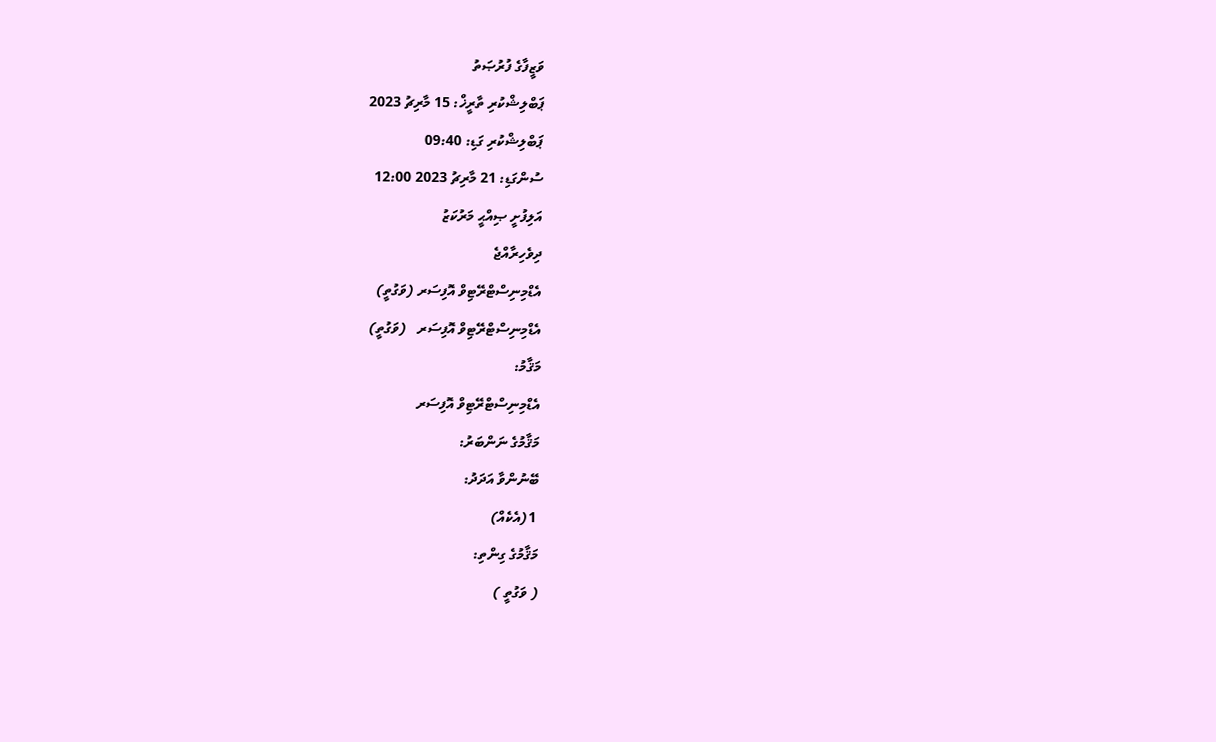ވަޒީފާގެ ފުރުޞަތު
ޕަބްލިޝްކުރި ތާރީޚް: 15 މާރިޗު 2023
ޕަބްލިޝްކުރި ގަޑި: 09:40
ސުންގަޑި: 21 މާރިޗު 2023 12:00
އަލިފުށީ ޞިއްޙީ މަރުކަޒު
ދިވެހިރާއްޖެ
އެޑްމިނިސްޓްރޭޓިވް އޮފިސަރ (ވަގުތީ)
އެޑްމިނިސްޓްރޭޓިވް އޮފިސަރ   (ވަގުތީ)
މަޤާމު:
އެޑްމިނިސްޓްރޭޓިވް އޮފިސަރ
މަޤާމުގެ ނަންބަރު:
ބޭނުންވާ އަދަދު:
 1(އެކެއް)
މަޤާމުގެ ގިންތި:
( ވަގުތީ )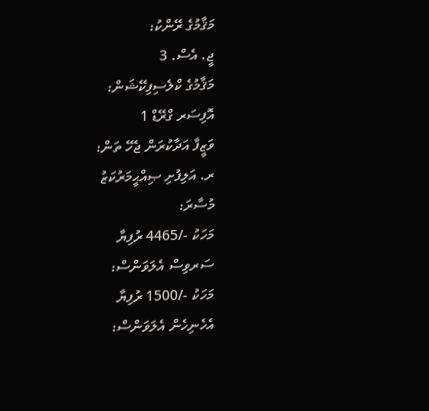މަޤާމުގެ ރޭންކު:
ޖީ. އެސް. 3
މަޤާމުގެ ކްލެސިފިކޭޝަން:
އޮފިސަރ ގްރޭޑް 1
ވަޒީފާ އަދާކުރަން ޖެހޭ ތަން:
ރ. އަލިފުށި ޞިއްޙީމަރުކަޒު
މުސާރަ:
މަހަކު -/4465 ރުފިޔާ
ސަރވިސް އެލަވަންސް:
މަހަކު -/1500 ރުފިޔާ
އެހެނިހެން އެލަވަންސް: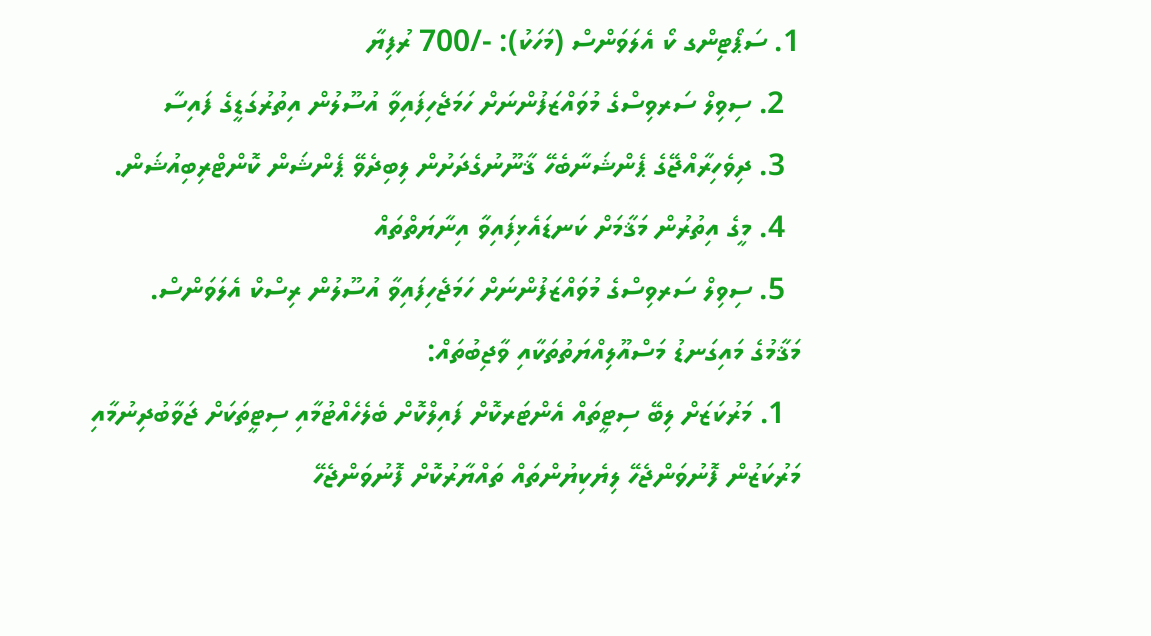1. ސަޕޯޓިންގ ކޯ އެލަވަންސް (މަހަކު): -/700 ރުފިޔާ
  2. ސިވިލް ސަރވިސްގެ މުވައްޒަފުންނަށް ހަމަޖެހިފައިވާ އުސޫލުން އިތުރުގަޑީގެ ފައިސާ
  3. ދިވެހިރާއްޖޭގެ ޕެންޝަނާބެހޭ ޤާނޫނުގެދަށުން ލިބިދެވޭ ޕެންޝަން ކޮންޓްރިބިއުޝަން.
  4. މީގެ އިތުރުން މަޤާމަށް ކަނޑައެޅިފައިވާ އިނާޔަތްތައް
  5. ސިވިލް ސަރވިސްގެ މުވައްޒަފުންނަށް ހަމަޖެހިފައިވާ އުސޫލުން ރިސްކް އެލަވަންސް.
މަޤާމުގެ މައިގަނޑު މަސްއޫލިއްޔަތުތަކާއި ވާޖިބުތައް:
  1. މަރުކަޒަށް ލިބޭ ސިޓީތައް އެންޓަރކޮށް ފައިލްކޮށް ބެލެހެއްޓުމާއި ސިޓީތަކަށް ޖަވާބުދިނުމާއި މަރުކަޒުން ފޮނުވަންޖެހޭ ލިޔެކިޔުންތައް ތައްޔާރުކޮށް ފޮނުވަންޖެހޭ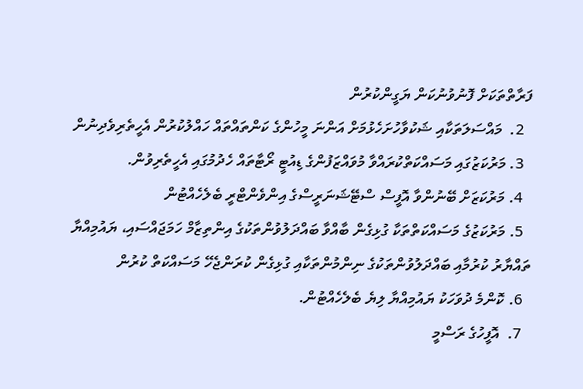ފަރާތްތަކަށް ފޮނުވުނުކަން ޔަގީންކުރުން
  2.  މައްސަލަތަކާއި ޝަކުވާހުށަހެޅުމަށް އަންނަ މީހުންގެ ކަންތައްތައް ހައްލުކުރުން އެހީތެރިވެދިނުން
  3. މަރުކަޒުގައި މަސައްކަތްކުރައްވާ މުވައްޒަފުންގެ ޑިއުޓީ ރޯޓާތައް ހެދުމުގައި އެހީތެރިވުން.
  4. މަރުކަޒަށް ބޭނުންވާ އޮފީސް ސްޓޭޝަނަރީސްގެ އިންވެންޓްރީ ބެލެހެއްޓުން
  5. މަރުކަޒުގެ މަސައްކަތްތަކާ ގުޅިގެން ބާއްވާ ބައްދަލުވުންތަކުގެ އިންތިޒާމް ހަމަޖައްސައި، ޔައުމިއްޔާ ތައްޔާރު ކުރުމާއި ބައްދަލުވުންތަކުގެ ނިންމުންތަކާއި ގުޅިގެން ކުރަންޖެހޭ މަސައްކަތް ކުރުން
  6. ކޮންމެ ދުވަހަކު ޔައުމިއްޔާ ލިޔެ ބެލެހެއްޓުން.
  7.  އޮފީހުގެ ރަސްމީ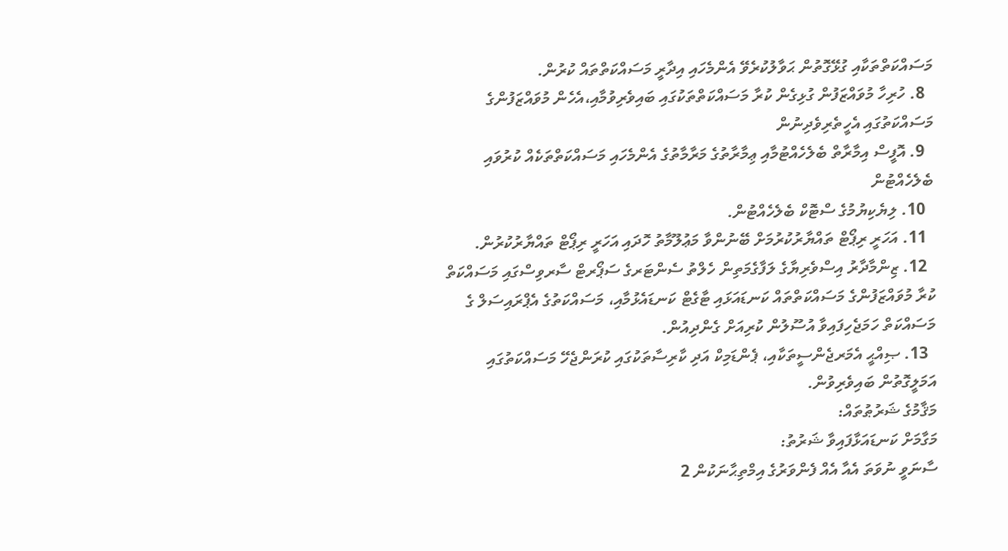މަސައްކަތްތަކާއި ގުޅޭގޮތުން ޙަވާލުކުރެވޭ އެންމެހައި އިދާރީ މަސައްކަތްތައް ކުރުން.
  8. ހުރިހާ މުވައްޒަފުން ގުޅިގެން ކުރާ މަސައްކަތްތަކުގައި ބައިވެރިވުމާއި،އެހެން މުވައްޒަފުންގެ މަސައްކަތުގައި އެހީތެރިވެދިނުން
  9. އޮފީސް އިމާރާތް ބެލެހެއްޓުމާއި ޢިމާރާތުގެ މަރާމާތުގެ އެންމެހައި މަސައްކަތްތަކެއް ކުރުވައި ބެލެހެއްޓުން
  10. ލިޔެކިޔުމުގެ ސްޓޮކް ބެލެހެއްޓުން.
  11. އަހަރީ ރިޕޯޓް ތައްޔާރުކުރުމަށް ބޭނުންވާ މަޢުލޫމާތު ހޮދައި އަހަރީ ރިޕޯޓް ތައްޔާރުކުރުން.
  12. ޒިންމާދާރު އިސްވެރިޔާގެ ލަފާގެމަތިން ހެލްތު ސެންޓަރގެ ސަޕޯރޓް ސާރވިސްގައި މަސައްކަތް ކުރާ މުވައްޒަފުންގެ މަސައްކަތްތައް ކަނޑައަޅައި ޓާގެޓް ކަނޑައެޅުމާއި، މަސައްކަތުގެ އެޕްރައިސަލް ގެ މަސައްކަތް ހަމަޖެހިފައިވާ އުސޫލުން ކުރިއަށް ގެންދިއުން.
  13. ޞިއްޙީ އެމަރޖެންސީތަކާއި، ޕެންޑަމިކް އަދި ކާރިސާތަކުގައި ކުރަންޖެހޭ މަސައްކަތުގައި އަމަލީގޮތުން ބައިވެރިވުން.
މަޤާމުގެ ޝަރުޠުތައް:
މަގާމަށް ކަނޑައަޅާފައިވާ ޝަރުތު:
ސާނަވީ ނުވަތަ އެއާ އެއް ފެންވަރުގެ އިމްތިޙާނަކުން 2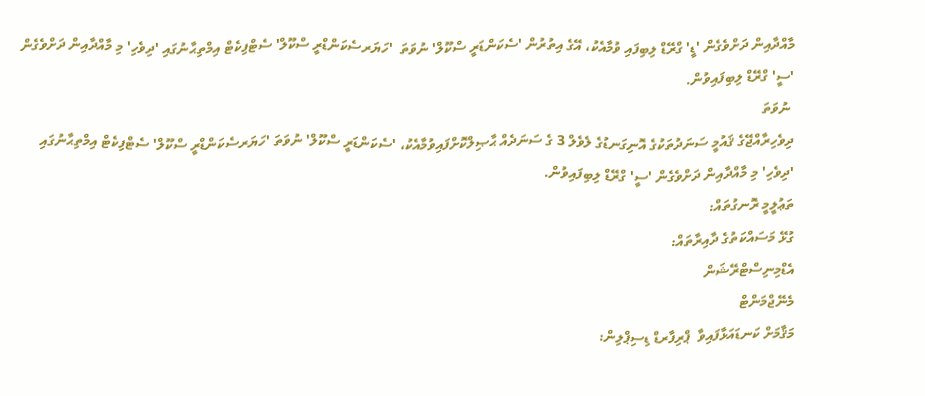މާއްދާއިން ދަށްވެގެން 'ޑީ' ގްރޭޑް ލިބިފައި ވުމާއެކު، އޭގެ އިތުރުން 'ސެކަންޑަރީ ސްކޫލް' ނުވަތަ  'ހަޔަރސެކަންޑްރީ ސްކޫލް' ސެޓްފިކެޓް އިމްތިޙާނުގައި 'ދިވެހި' މި މާއްދާއިން ދަށްވެގެން 'ސީ' ގްރޭޑް ލިބިފައިވުން.
 ނުވަތަ
ދިވެހިރާއްޖޭގެ ޤައުމީ ސަނަދުތަކުގެ އޮނިގަނޑުގެ ލެވެލް 3 ގެ ސަނަދެއް ޙާޞިލްކޮށްފައިވުމާއެކު، 'ސެކަންޑަރީ ސްކޫލް' ނުވަތަ 'ހަޔަރސެކަންޑްރީ ސްކޫލް' ސެޓްފިކެޓް އިމްތިޙާނުގައި 'ދިވެހި' މި މާއްދާއިން ދަށްވެގެން 'ސީ' ގްރޭޑް ލިބިފައިވުން.
ތަޢުލީމީ ރޮނގުތައް:
ގުޅޭ މަސައްކަތުގެ ދާއިރާތައް:
އެޑްމިނިސްޓްރޭޝަން
މެނޭޖްމަންޓް
މަޤާމަށް ކަނޑައަޅާފައިވާ  ޕްރިފާރޑް ޑިސިޕްލިން: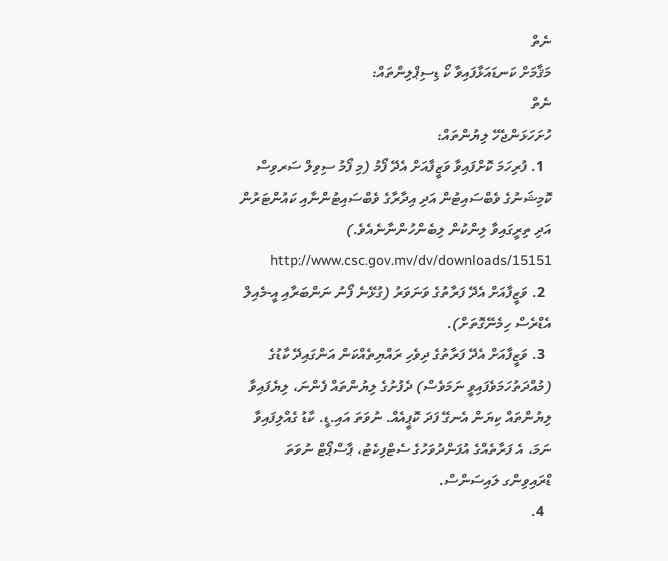ނެތް
މަޤާމަށް ކަނޑައަޅާފައިވާ ކޯ ޑިސިޕްލިންތައް:
ނެތް
ހުށަހަޅަންޖެހޭ ލިޔުންތައް:
  1. ފުރިހަމަ ކޮށްފައިވާ ވަޒީފާއަށް އެދޭ ފޯމު (މި ފޯމު ސިވިލް ސަރވިސް ކޮމިޝަނުގެ ވެބްސައިޓުން އަދި އިދާރާގެ ވެބްސައިޓުންނާއި ކައުންޓަރުން އަދި ތިރީގައިވާ ލިންކުން ލިބެންހުންނާނެއެވެ.) http://www.csc.gov.mv/dv/downloads/15151
  2. ވަޒީފާއަށް އެދޭ ފަރާތުގެ ވަނަވަރު (ގުޅޭނެ ފޯނު ނަންބަރާއި އީ-މެއިލް އެޑްރެސް ހިމެނޭގޮތަށް).
  3. ވަޒީފާއަށް އެދޭ ފަރާތުގެ ދިވެހި ރައްޔިތެއްކަން އަންގައިދޭ ކާޑުގެ (މުއްދަތުހަމަވެފައިވީ ނަމަވެސް) ދެފުށުގެ ލިޔުންތައް ފެންނަ، ލިޔެފައިވާ ލިޔުންތައް ކިޔަން އެނގޭ ފަދަ ކޮޕީއެއް. ނުވަތަ އައި.ޑީ. ކާޑު ގެއްލިފައިވާ ނަމަ، އެ ފަރާތެއްގެ އުފަންދުވަހުގެ ސެޓްފިކެޓު، ޕާސްޕޯޓް ނުވަތަ ޑްރައިވިންގ ލައިސަންސް.
  4.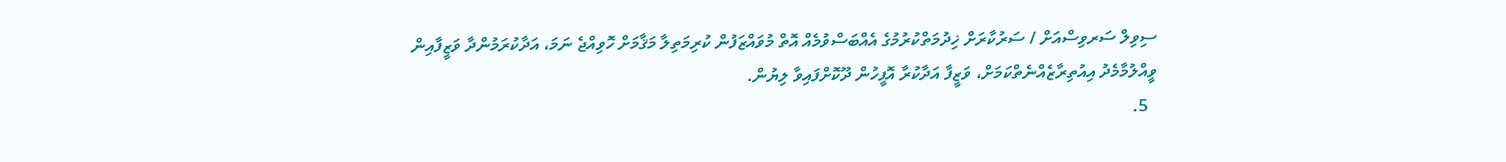ސިވިލް ސަރވިސްއަށް / ސަރުކާރަށް ޚިދުމަތްކުރުމުގެ އެއްބަސްވުމެއް އޮތް މުވައްޒަފުން ކުރިމަތިލާ މަޤާމަށް ހޮވިއްޖެ ނަމަ، އަދާކުރަމުންދާ ވަޒީފާއިން ވީއްލުމާމެދު އިއުތިރާޒެއްނެތްކަމަށް، ވަޒީފާ އަދާކުރާ އޮފީހުން ދޫކޮށްފައިވާ ލިޔުން.
  5.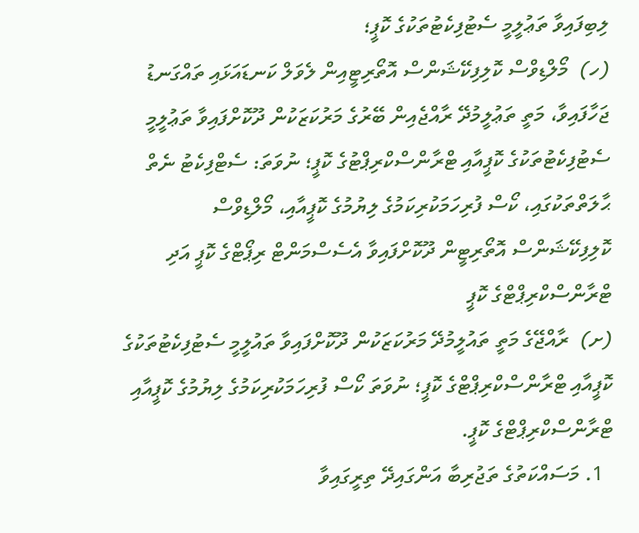ލިބިފައިވާ ތަޢުލީމީ ސެޓުފިކެޓުތަކުގެ ކޮޕީ؛
(ހ)  މޯލްޑިވްސް ކޮލިފިކޭޝަންސް އޮތޯރިޓީއިން ލެވަލް ކަނޑައަޅައި ތައްގަނޑު ޖަހާފައިވާ، މަތީ ތަޢުލީމުދޭ ރާއްޖެއިން ބޭރުގެ މަރުކަޒަކުން ދޫކޮށްފައިވާ ތަޢުލީމީ ސެޓުފިކެޓުތަކުގެ ކޮޕީއާއި ޓްރާންސްކްރިޕްޓުގެ ކޮޕީ؛ ނުވަތަ: ސެޓްފިކެޓު ނެތް ޙާލަތްތަކުގައި، ކޯސް ފުރިހަމަކުރިކަމުގެ ލިޔުމުގެ ކޮޕީއާއި، މޯލްޑިވްސް ކޮލިފިކޭޝަންސް އޮތޯރިޓީން ދޫކޮށްފައިވާ އެސެސްމަންޓް ރިޕޯޓްގެ ކޮޕީ އަދި ޓްރާންސްކްރިޕްޓްގެ ކޮޕީ
(ށ)  ރާއްޖޭގެ މަތީ ތައުލީމުދޭ މަރުކަޒަކުން ދޫކޮށްފައިވާ ތައުލީމީ ސެޓުފިކެޓުތަކުގެ ކޮޕީއާއި ޓްރާންސްކްރިޕްޓްގެ ކޮޕީ؛ ނުވަތަ ކޯސް ފުރިހަމަކުރިކަމުގެ ލިޔުމުގެ ކޮޕީއާއި ޓްރާންސްކްރިޕްޓްގެ ކޮޕީ.
  1. މަސައްކަތުގެ ތަޖުރިބާ އަންގައިދޭ ތިރީގައިވާ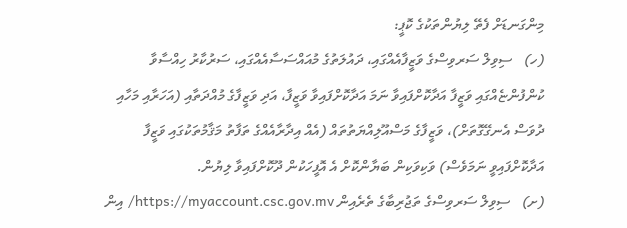މިންގަނޑަށް ފެތޭ ލިޔުންތަކުގެ ކޮޕީ:
(ހ)   ސިވިލް ސަރވިސްގެ ވަޒީފާއެއްގައި، ދައުލަތުގެ މުއައްސަސާއެއްގައި، ސަރުކާރު ހިއްސާވާ ކުންފުންޏެއްގައި ވަޒީފާ އަދާކޮށްފައިވާ ނަމަ އަދާކޮށްފައިވާ ވަޒީފާ، އަދި ވަޒީފާގެ މުއްދަތާއި (އަހަރާއި މަހާއި ދުވަސް އެނގޭގޮތަށް)، ވަޒީފާގެ މަސްއޫލިއްޔަތުތައް (އެއް އިދާރާއެއްގެ ތަފާތު މަޤާމުތަކުގައި ވަޒީފާ އަދާކޮށްފައިވީ ނަމަވެސް) ވަކިވަކިން ބަޔާންކޮށް އެ އޮފީހަކުން ދޫކޮށްފައިވާ ލިޔުން.
(ށ)   ސިވިލް ސަރވިސްގެ ތަޖުރިބާގެ ތެރެއިން https://myaccount.csc.gov.mv/ އިން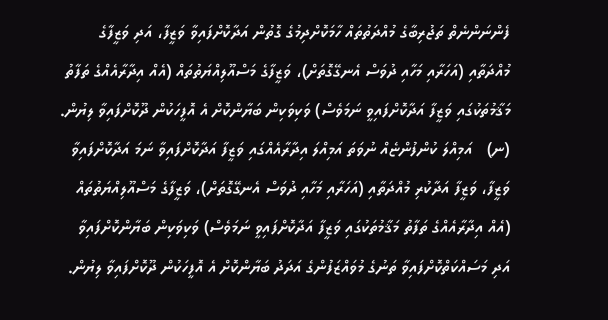ފެންނަންނެތް ތަޖުރިބާގެ މުއްދަތުތައް ހާމަކޮށްދިމުގެ ގޮތުން އަދާކޮށްފައިވާ ވަޒީފާ، އަދި ވަޒީފާގެ މުއްދަތާއި (އަހަރާއި މަހާއި ދުވަސް އެނގޭގޮތަށް)، ވަޒީފާގެ މަސްއޫލިއްޔަތުތައް (އެއް އިދާރާއެއްގެ ތަފާތު މަޤާމުތަކުގައި ވަޒީފާ އަދާކޮށްފައިވީ ނަމަވެސް) ވަކިވަކިން ބަޔާންކޮށް އެ އޮފީހަކުން ދޫކޮށްފައިވާ ލިޔުން.
(ނ)   އަމިއްލަ ކުންފުންޏެއް ނުވަތަ އަމިއްލަ އިދާރާއެއްގައި ވަޒީފާ އަދާކޮށްފައިވާ ނަމަ އަދާކޮށްފައިވާ ވަޒީފާ، ވަޒީފާ އަދާކުރި މުއްދަތާއި (އަހަރާއި މަހާއި ދުވަސް އެނގޭގޮތަށް)، ވަޒީފާގެ މަސްއޫލިއްޔަތުތައް (އެއް އިދާރާއެއްގެ ތަފާތު މަޤާމުތަކުގައި ވަޒީފާ އަދާކޮށްފައިވީ ނަމަވެސް) ވަކިވަކިން ބަޔާންކޮށްފައިވާ އަދި މަސައްކަތްކޮށްފައިވާ ތަނުގެ މުވައްޒަފުންގެ އަދަދު ބަޔާންކޮށް އެ އޮފީހަކުން ދޫކޮށްފައިވާ ލިޔުން.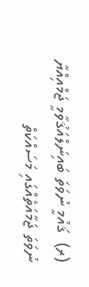(ރ)  ޤައުމީ ނުވަތަ ބައިނަލްއަޤުވާމީ ޖަމްއިއްޔާ ނުވަތަ ޖަމާއަތެއްގައި މަސައްކަތް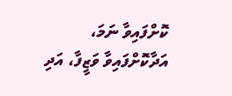ކޮށްފައިވާ ނަމަ، އަދާކޮށްފައިވާ ވަޒީފާ، އަދި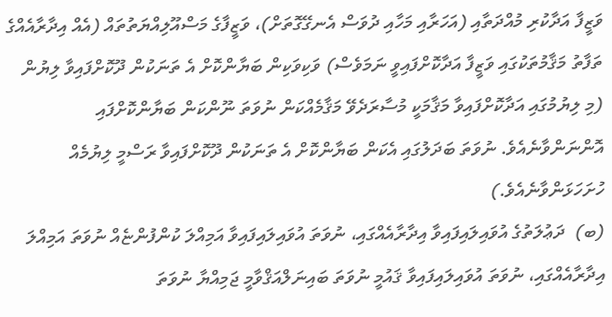ވަޒީފާ އަދާކުރި މުއްދަތާއި (އަހަރާއި މަހާއި ދުވަސް އެނގޭގޮތަށް)، ވަޒީފާގެ މަސްއޫލިއްޔަތުތައް (އެއް އިދާރާއެއްގެ ތަފާތު މަޤާމުތަކުގައި ވަޒީފާ އަދާކޮށްފައިވީ ނަމަވެސް) ވަކިވަކިން ބަޔާންކޮށް އެ ތަނަކުން ދޫކޮށްފައިވާ ލިޔުން (މި ލިޔުމުގައި އަދާކޮށްފައިވާ މަޤާމަކީ މުސާރަދެވޭ މަޤާމެއްކަން ނުވަތަ ނޫންކަން ބަޔާންކޮށްފައި އޮންނަންވާނެއެވެ. ނުވަތަ ބަދަލުގައި އެކަން ބަޔާންކޮށް އެ ތަނަކުން ދޫކޮށްފައިވާ ރަސްމީ ލިޔުމެއް ހުށަހަޅަންވާނެއެވެ.)
(ބ)  ދަޢުލަތުގެ އުވައިލައިފައިވާ އިދާރާއެއްގައި، ނުވަތަ އުވައިލައިފައިވާ އަމިއްލަ ކުންފުންޏެއް ނުވަތަ އަމިއްލަ އިދާރާއެއްގައި، ނުވަތަ އުވައިލައިފައިވާ ޤައުމީ ނުވަތަ ބައިނަލްއަޤްވާމީ ޖަމިއްޔާ ނުވަތަ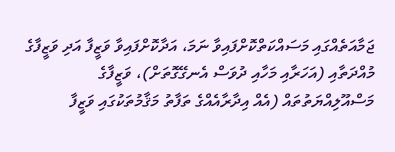ޖަމާއަތެއްގައި މަސައްކަތްކޮށްފައިވާ ނަމަ، އަދާކޮށްފައިވާ ވަޒީފާ އަދި ވަޒީފާގެ މުއްދަތާއި (އަހަރާއި މަހާއި ދުވަސް އެނގޭގޮތަށް)، ވަޒީފާގެ މަސްއޫލިއްޔަތުތައް (އެއް އިދާރާއެއްގެ ތަފާތު މަޤާމުތަކުގައި ވަޒީފާ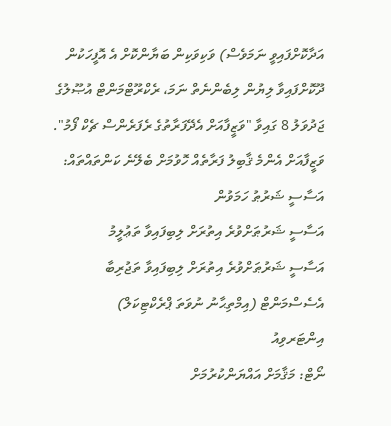އަދާކޮށްފައިވީ ނަމަވެސް) ވަކިވަކިން ބަޔާންކޮށް އެ އޮފީހަކުން ދޫކޮށްފައިވާ ލިޔުން ލިބެންނެތް ނަމަ، ރެކްރޫޓްމަންޓް އުޞޫލުގެ ޖަދުވަލު 8 ގައިވާ "ވަޒީފާއަށް އެދޭފަރާތުގެ ރެފަރެންސް ޗެކް ފޯމު".
ވަޒީފާއަށް އެންމެ ޤާބިލު ފަރާތެއް ހޮވުމަށް ބެލޭނެ ކަންތައްތައް:
އަސާސީ ޝަރުޠު ހަމަވުން
އަސާސީ ޝަރުޠަށްވުރެ އިތުރަށް ލިބިފައިވާ ތަޢުލީމު
އަސާސީ ޝަރުޠަށްވުރެ އިތުރަށް ލިބިފައިވާ ތަޖުރިބާ
އެސެސްމަންޓް (އިމްތިޙާނު ނުވަތަ ޕްރެކްޓިކަލް)
އިންޓަރވިއު
ނޯޓް: މަޤާމަށް އައްޔަންކުރުމަށް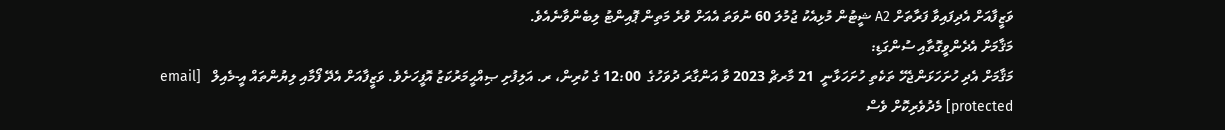ވަޒީފާއަށް އެދިފައިވާ ފަރާތަށް A2 ޝީޓުން މުޅިއެކު ޖުމުލަ 60 ނުވަތަ އެއަށް ވުރެ މަތިން ޕޮއިންޓު ލިބެންވާނެއެވެ.
މަޤާމަށް އެދެންވީގޮތާއި ސުންގަޑި:
މަޤާމަށް އެދި ހުށަހަޅަންޖެހޭ ތަކެތި ހުށަހަޅާނީ  21 މާރޗް 2023 ވާ އަންގާރަ ދުވަހުގެ  12:00 ގެ ކުރިން، ރ. އަލިފުށި ޞިއްޙީމަރުކަޒު އޮފީހަށެވެ. ވަޒީފާއަށް އެދޭ ފޯމާއި ލިޔުންތައް އީ-މެއިލް   [email protected] މެދުވެރިކޮށް ވެސް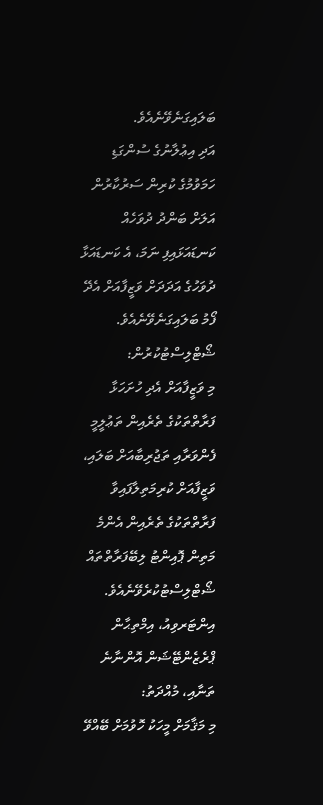ބަލައިގަނެވޭނެއެވެ.
އަދި އިޢުލާނުގެ ސުންގަޑި ހަމަވުމުގެ ކުރިން ސަރުކާރުން އަލަށް ބަންދު ދުވަހެއް ކަނޑައަޅައިފި ނަމަ، އެ ކަނޑައަޅާ ދުވަހުގެ އަދަދަށް ވަޒީފާއަށް އެދޭ ފޯމު ބަލައިގަނެވޭނެއެވެ.
ޝޯޓްލިސްޓުކުރުން:
މި ވަޒީފާއަށް އެދި ހުށަހަޅާ ފަރާތްތަކުގެ ތެރެއިން ތަޢުލީމީ ފެންވަރާއި ތަޖުރިބާއަށް ބަލައި، ވަޒީފާއަށް ކުރިމަތިލާފައިވާ ފަރާތްތަކުގެ ތެރެއިން އެންމެ މަތިން ޕޮއިންޓު ލިބޭފަރާތްތައް ޝޯޓްލިސްޓުކުރެވޭނެއެވެ.
އިންޓަރވިއު، އިމްތިޙާން ޕްރެޒެންޓޭޝަން އޮންނާނެ ތަނާއި، މުއްދަތު:
މި މަޤާމަށް މީހަކު ހޮވުމަށް ބޭއްވޭ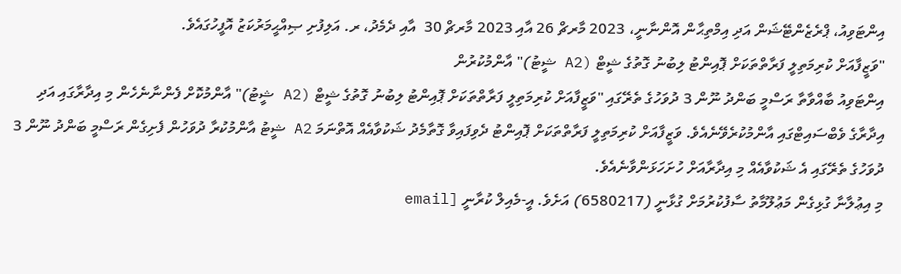އިންޓަވިއު، ޕްރެޒެންޓޭޝަން އަދި އިމްތިޙާން އޮންނާނީ، 2023 މާރޗް 26 އާއި 2023 މާރޗް 30  އާއި ދެމެދު، ރ. އަލިފުށި ޞިއްޙީމަރުކަޒު އޮފީހުގައެވެ.
"ވަޒީފާއަށް ކުރިމަތިލީ ފަރާތްތަކަށް ޕޮއިންޓު ލިބުނު ގޮތުގެ ޝީޓް (A2 ޝީޓު)" އާންމުކުރުން
އިންޓަވިއު ބާއްވާތާ ރަސްމީ ބަންދު ނޫން 3 ދުވަހުގެ ތެރޭގައި "ވަޒީފާއަށް ކުރިމަތިލީ ފަރާތްތަކަށް ޕޮއިންޓު ލިބުނު ގޮތުގެ ޝީޓް (A2 ޝީޓު)" އާންމުކޮށް ފެންނާނެހެން މި އިދާރާގައި އަދި އިދާރާގެ ވެބްސައިޓްގައި އާންމުކުރެވޭނެއެވެ. ވަޒީފާއަށް ކުރިމަތިލީ ފަރާތްތަކަށް ޕޮއިންޓު ދެވިފައިވާ ގޮތާމެދު ޝަކުވާއެއް އޮތްނަމަ A2 ޝީޓު އާންމުކުރާ ދުވަހުން ފެށިގެން ރަސްމީ ބަންދު ނޫން 3 ދުވަހުގެ ތެރޭގައި އެ ޝަކުވާއެއް މި އިދާރާއަށް ހުށަހަޅަންވާނެއެވެ.
މި އިޢުލާނާ ގުޅިގެން މަޢުލޫމާތު ސާފުކުރުމަށް ގުޅާނީ (6580217) އަށެވެ. އީ-މެއިލް ކުރާނީ [email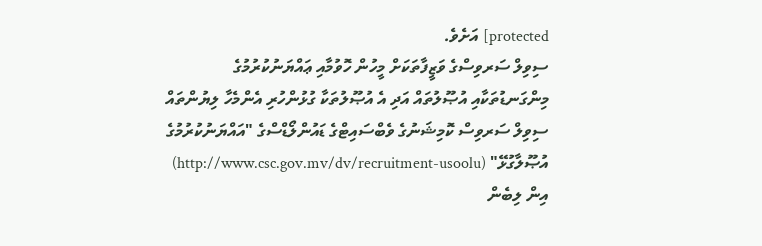protected] އަށެވެ.
ސިވިލް ސަރވިސްގެ ވަޒީފާތަކަށް މީހުން ހޮވުމާއި ޢައްޔަނުކުރުމުގެ މިންގަނޑުތަކާއި އުޞޫލުތައް އަދި އެ އުޞޫލުތަކާ ގުޅުންހުރި އެންމެހާ ލިޔުންތައް ސިވިލް ސަރވިސް ކޮމިޝަނުގެ ވެބްސައިޓްގެ ޑައުންލޯޑްސްގެ "އައްޔަނުކުރުމުގެ އުޞޫލާގުޅޭ" (http://www.csc.gov.mv/dv/recruitment-usoolu) އިން ލިބެން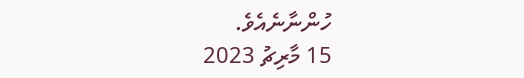ހުންނާނެއެވެ.
15 މާރިޗު 2023